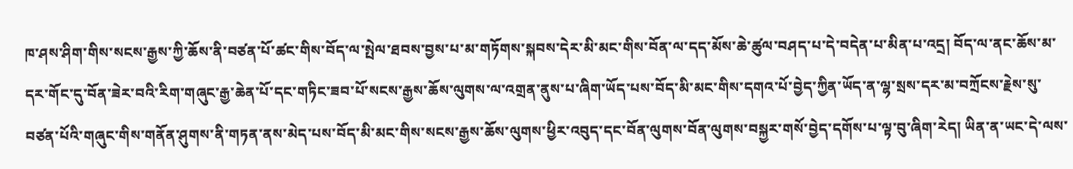ཁ་ཤས་ཤིག་གིས་སངས་རྒྱས་ཀྱི་ཆོས་ནི་བཙན་པོ་ཚང་གིས་བོད་ལ་སྤེལ་ཐབས་བྱས་པ་མ་གཏོགས་སྐབས་དེར་མི་མང་གིས་བོན་ལ་དད་མོས་ཆེ་ཚུལ་བཤད་པ་དེ་བདེན་པ་མིན་པ་འདྲ། བོད་ལ་ནང་ཆོས་མ་དར་གོང་དུ་བོན་ཟེར་བའི་རིག་གཞུང་རྒྱ་ཆེན་པོ་དང་གཏིང་ཟབ་པོ་སངས་རྒྱས་ཆོས་ལུགས་ལ་འགྲན་ནུས་པ་ཞིག་ཡོད་པས་བོད་མི་མང་གིས་དགའ་པོ་བྱེད་ཀྱིན་ཡོད་ན་ལྷ་སྲས་དར་མ་བཀྲོངས་རྗེས་སུ་བཙན་པོའི་གཞུང་གིས་གནོན་ཤུགས་ནི་གཏན་ནས་མེད་པས་བོད་མི་མང་གིས་སངས་རྒྱས་ཆོས་ལུགས་ཕྱིར་འབུད་དང་བོན་ལུགས་བོན་ལུགས་བསྐྱར་གསོ་བྱེད་དགོས་པ་ལྟ་བུ་ཞིག་རེད། ཡིན་ན་ཡང་དེ་ལས་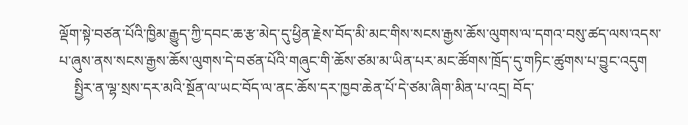ལྡོག་སྟེ་བཙན་པོའི་ཁྱིམ་རྒྱུད་ཀྱི་དབང་ཆ་རྩ་མེད་དུ་ཕྱིན་རྗེས་བོད་མི་མང་གིས་སངས་རྒྱས་ཆོས་ལུགས་ལ་དགའ་བསུ་ཚད་ལས་འདས་པ་ཞུས་ནས་སངས་རྒྱས་ཆོས་ལུགས་དེ་བཙན་པོའི་གཞུང་གི་ཆོས་ཙམ་མ་ཡིན་པར་མང་ཚོགས་ཁྲོད་དུ་གཏིང་ཚུགས་པ་བྱུང་འདུག
    སྤྱིར་ན་ལྷ་སྲས་དར་མའི་སྔོན་ལ་ཡང་བོད་ལ་ནང་ཆོས་དར་ཁྱབ་ཆེན་པོ་དེ་ཙམ་ཞིག་མིན་པ་འདྲ། བོད་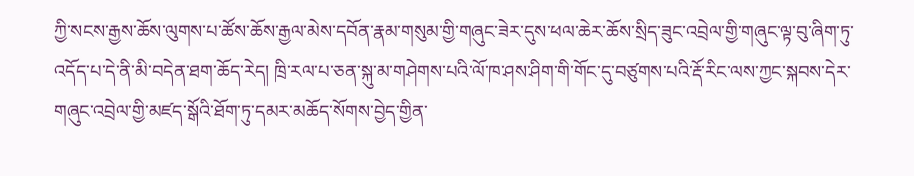ཀྱི་སངས་རྒྱས་ཆོས་ལུགས་པ་ཚོས་ཆོས་རྒྱལ་མེས་དབོན་རྣམ་གསུམ་གྱི་གཞུང་ཟེར་དུས་ཕལ་ཆེར་ཆོས་སྲིད་ཟུང་འབྲེལ་གྱི་གཞུང་ལྟ་བུ་ཞིག་ཏུ་འདོད་པ་དེ་ནི་མི་བདེན་ཐག་ཆོད་རེད། ཁྲི་རལ་པ་ཅན་སྐུ་མ་གཤེགས་པའི་ལོ་ཁ་ཤས་ཤིག་གི་གོང་དུ་བཙུགས་པའི་རྡོ་རིང་ལས་ཀྱང་སྐབས་དེར་གཞུང་འབྲེལ་གྱི་མཛད་སྒོའི་ཐོག་ཏུ་དམར་མཆོད་སོགས་བྱེད་གྱིན་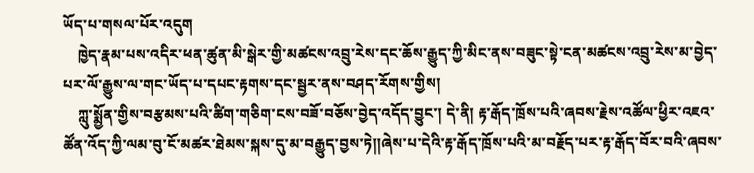ཡོད་པ་གསལ་པོར་འདུག
    ཁྱེད་རྣམ་པས་འདིར་ཕན་ཚུན་མི་སྒེར་གྱི་མཚངས་འབྲུ་རེས་དང་ཆོས་རྒྱུད་ཀྱི་མིང་ནས་བཟུང་སྟེ་ངན་མཚངས་འབྲུ་རེས་མ་བྱེད་པར་ལོ་རྒྱུས་ལ་གང་ཡོད་པ་དཔང་རྟགས་དང་སྦྱར་ནས་བཤད་རོགས་གྱིས།
    ཀླུ་སྨྱོན་གྱིས་བརྩམས་པའི་ཚིག་གཅིག་ངས་བཟོ་བཅོས་བྱེད་འདོད་བྱུང་། དེ་ནི། རྟ་རྒོད་ཁྲོས་པའི་ཞབས་རྗེས་འཚོལ་ཕྱིར་འཇའ་ཚོན་འོད་ཀྱི་ལམ་བུ་ངོ་མཚར་ཐེམས་སྐས་དུ་མ་བརྒྱུད་བྱས་ཏེ༎ཞེས་པ་དེའི་རྟ་རྒོད་ཁྲོས་པའི་མ་བརྗོད་པར་རྟ་རྒོད་བོར་བའི་ཞབས་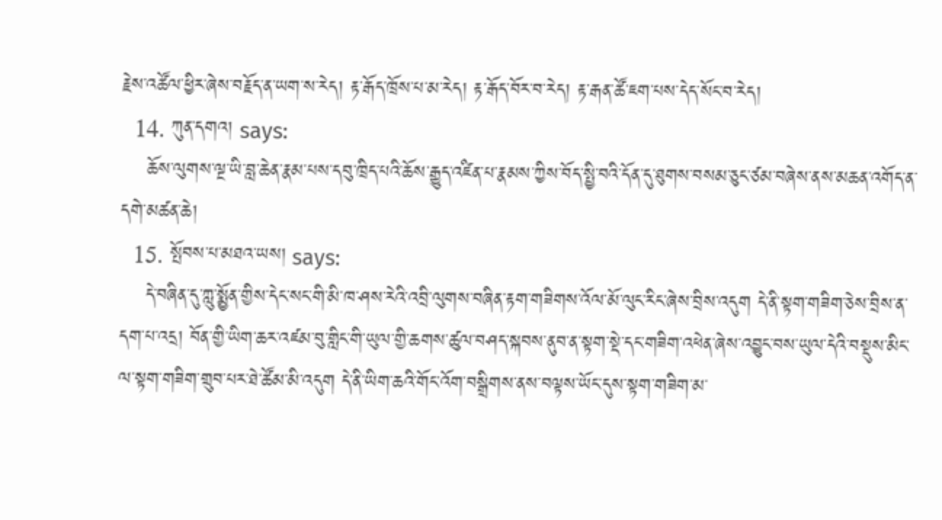རྗེས་འཚོལ་ཕྱིར་ཞེས་བརྗོད་ན་ཡག་ས་རེད། རྟ་རྒོད་ཁྲོས་པ་མ་རེད། རྟ་རྒོད་བོར་བ་རེད། རྟ་རྒན་ཚོ་ཇག་པས་དེད་སོང་བ་རེད།
  14. ཀུན་དགའ། says:
    ཆོས་ལུགས་ལྔ་ཡི་བླ་ཆེན་རྣམ་པས་དབུ་ཁྲིད་པའི་ཆོས་རྒྱུད་འཛིན་པ་རྣམས་ཀྱིས་བོད་སྤྱི་བའི་དོན་དུ་ཐུགས་བསམ་ཅུང་ཙམ་བཞེས་ནས་མཆན་འགོད་ན་དགེ་མཚན་ཆེ།
  15. སྤོབས་པ་མཐའ་ཡས། says:
    དེ་བཞིན་དུ་ཀླུ་སྨྱོན་གྱིས་དེང་སང་གི་མི་ཁ་ཤས་རེའི་འབྲི་ལུགས་བཞིན་རྟག་གཟིགས་འོལ་མོ་ལུང་རིང་ཞེས་བྲིས་འདུག དེ་ནི་སྟག་གཟིག་ཅེས་བྲིས་ན་དག་པ་འདྲ། བོན་གྱི་ཡིག་ཆར་འཛམ་བུ་གླིང་གི་ཡུལ་གྱི་ཆགས་ཚུལ་བཤད་སྐབས་ནུབ་ན་སྟག་སྡེ་དང་གཟིག་འཕེན་ཞེས་འབྱུང་བས་ཡུལ་དེའི་བསྡུས་མིང་ལ་སྟག་གཟིག་གྲུབ་པར་ཐེ་ཚོམ་མི་འདུག དེ་ནི་ཡིག་ཆའི་གོང་འོག་བསྒྲིགས་ནས་བལྟས་ཡོང་དུས་སྟག་གཟིག་མ་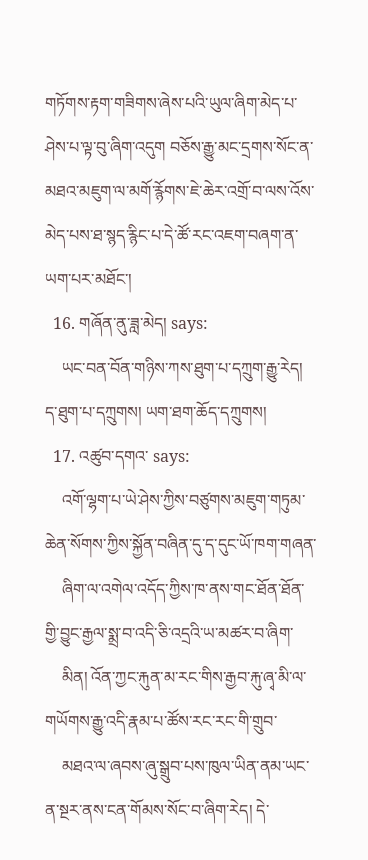གཏོགས་རྟག་གཟིགས་ཞེས་པའི་ཡུལ་ཞིག་མེད་པ་ཤེས་པ་ལྟ་བུ་ཞིག་འདུག བཅོས་རྒྱུ་མང་དྲགས་སོང་ན་མཐའ་མཇུག་ལ་མགོ་རྙོགས་ཇེ་ཆེར་འགྲོ་བ་ལས་འོས་མེད་པས་ཐ་སྙད་རྙིང་པ་དེ་ཚོ་རང་འཇག་བཞག་ན་ཡག་པར་མཐོང་།
  16. གཞོན་ནུ་ཟླ་མེད། says:
    ཡང་བན་བོན་གཉིས་ཀས་ཐུག་པ་དཀྲུག་རྒྱུ་རེད། ད་ཐུག་པ་དཀྲུགས། ཡག་ཐག་ཆོད་དཀྲུགས།
  17. འཚུབ་དགའ་ says:
    འགོ་ལྷག་པ་ཡེ་ཤེས་ཀྱིས་བཙུགས་མཇུག་གཏུམ་ཆེན་སོགས་ཀྱིས་སྐྱོན་བཞིན་དུ་ད་དུང་ཡོ་ཁག་གཞན་
    ཞིག་ལ་འགེལ་འདོད་ཀྱིས་ཁ་ནས་གང་ཐོན་ཐོན་གྱི་བྱུང་རྒྱལ་སྨྲ་བ་འདི་ཅི་འདྲའི་ཡ་མཚར་བ་ཞིག་
    མིན། འོན་ཀྱང་རྐུན་མ་རང་གིས་རྒྱབ་རྐུ་ཞྭ་མི་ལ་གཡོགས་རྒྱུ་འདི་རྣམ་པ་ཚོས་རང་རང་གི་གྲུབ་
    མཐའ་ལ་ཞབས་ཞུ་སྒྲུབ་པས་ཁུལ་ཡིན་ནམ་ཡང་ན་སྔར་ནས་ངན་གོམས་སོང་བ་ཞིག་རེད། དེ་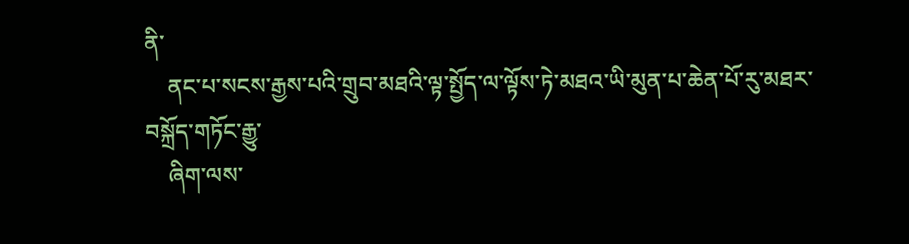ནི་
    ནང་པ་སངས་རྒྱས་པའི་གྲུབ་མཐའི་ལྟ་སྤྱོད་ལ་ལྟོས་ཏེ་མཐའ་ཡི་མུན་པ་ཆེན་པོ་རུ་མཐར་བསྐྲོད་གཏོང་རྒྱུ་
    ཞིག་ལས་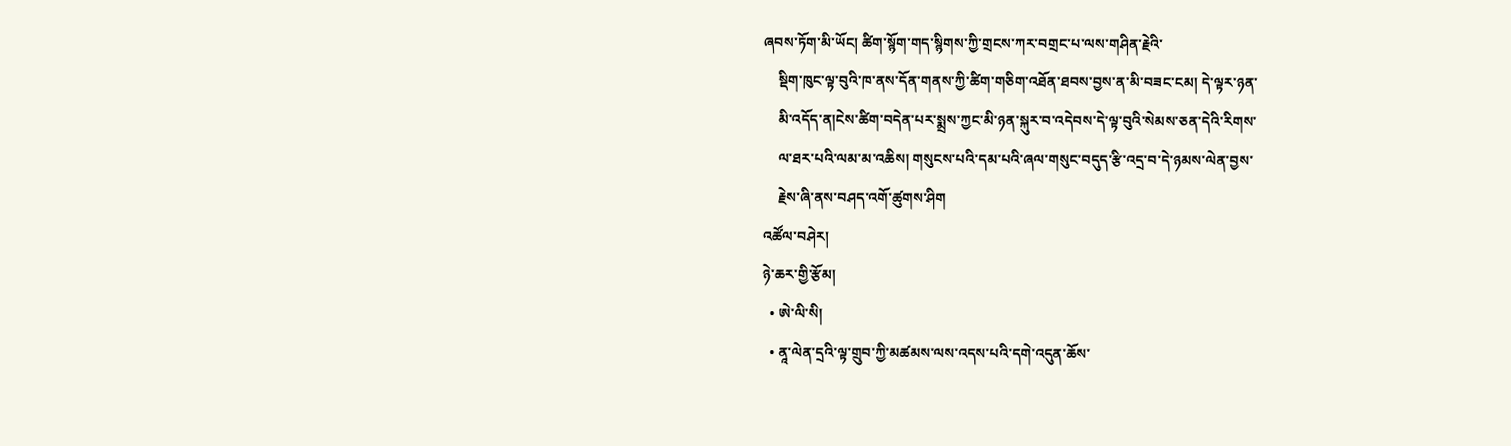ཞབས་ཏོག་མི་ཡོང། ཚིག་སྙོག་གད་སྙིགས་ཀྱི་གྲངས་ཀར་བགྲང་པ་ལས་གཤིན་རྗེའི་
    སྡིག་ཁུང་ལྟ་བུའི་ཁ་ནས་དོན་གནས་ཀྱི་ཚིག་གཅིག་འཐོན་ཐབས་བྱས་ན་མི་བཟང་ངམ། དེ་ལྟར་ཉན་
    མི་འདོད་ན།ངེས་ཚིག་བདེན་པར་སྨྲས་ཀྱང་མི་ཉན་སྐུར་བ་འདེབས་དེ་ལྟ་བུའི་སེམས་ཅན་དེའི་རིགས་
    ལ་ཐར་པའི་ལམ་མ་འཆིས། གསུངས་པའི་དམ་པའི་ཞལ་གསུང་བདུད་རྩི་འདྲ་བ་དེ་ཉམས་ལེན་བྱས་
    རྗེས་ཞི་ནས་བཤད་འགོ་ཚུགས་ཤིག
འཚོལ་བཤེར།
ཉེ་ཆར་གྱི་རྩོམ།
  • ཨེ་ལི་སི།
  • ནཱ་ལེན་དྲའི་ལྟ་གྲུབ་ཀྱི་མཚམས་ལས་འདས་པའི་དགེ་འདུན་ཆོས་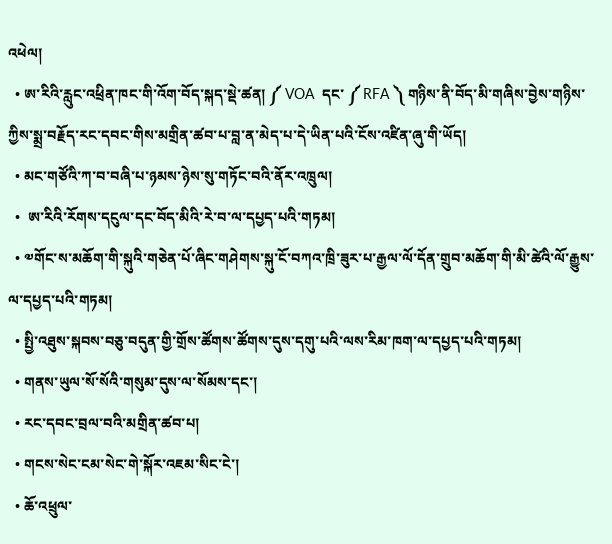འཕེལ།
  • ཨ་རིའི་རླུང་འཕྲིན་ཁང་གི་འོག་བོད་སྐད་སྡེ་ཚན། ༼ VOA  དང་ ༼ RFA ༽ གཉིས་ནི་བོད་མི་གཞིས་བྱེས་གཉིས་ཀྱིས་སྨྲ་བརྗོད་རང་དབང་གིས་མགྲིན་ཚབ་པ་བླ་ན་མེད་པ་དེ་ཡིན་པའི་ངོས་འཛིན་ཞུ་གི་ཡོད།
  • མང་གཙོའི་ཀ་བ་བཞི་པ་ཉམས་ཉེས་སུ་གཏོང་བའི་ནོར་འཁྲུལ།
  •  ཨ་རིའི་རོགས་དངུལ་དང་བོད་མིའི་རེ་བ་ལ་དཔྱད་པའི་གཏམ།
  • ༧གོང་ས་མཆོག་གི་སྐུའི་གཅེན་པོ་ཞིང་གཤེགས་སྐུ་ངོ་བཀའ་ཁྲི་ཟུར་པ་རྒྱལ་ལོ་དོན་གྲུབ་མཆོག་གི་མི་ཚེའི་ལོ་རྒྱུས་ལ་དཔྱད་པའི་གཏམ།
  • སྤྱི་འཐུས་སྐབས་བཅུ་བདུན་གྱི་གྲོས་ཚོགས་ཚོགས་དུས་དགུ་པའི་ལས་རིམ་ཁག་ལ་དཔྱད་པའི་གཏམ།
  • གནས་ཡུལ་སོ་སོའི་གསུམ་དུས་ལ་སོམས་དང་།
  • རང་དབང་བྲལ་བའི་མགྲིན་ཚབ་པ།
  • གངས་སེང་ངམ་སེང་གེ་སྐོར་འཇམ་སིང་ངེ་།
  • ཆོ་འཕྲུལ་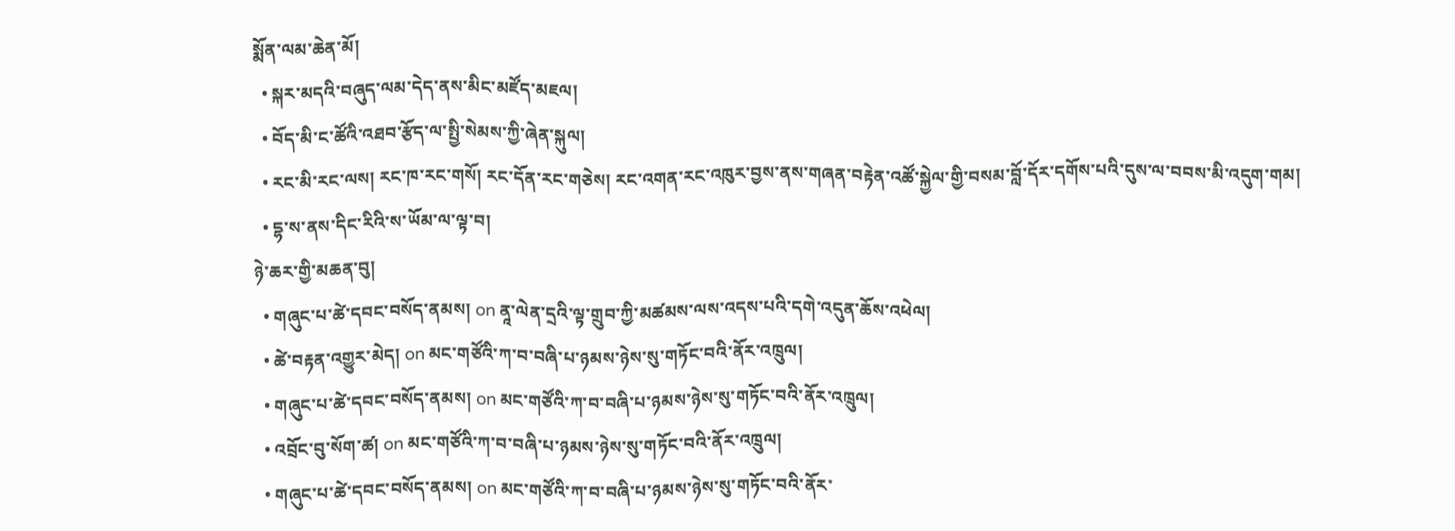སྨོན་ལམ་ཆེན་མོ།
  • སྐར་མདའི་བཞུད་ལམ་དེད་ནས་མིང་མཛོད་མཇལ།
  • བོད་མི་ང་ཚོའི་འཐབ་རྩོད་ལ་སྤྱི་སེམས་ཀྱི་ཞེན་སྐུལ།
  • རང་མི་རང་ལས། རང་ཁ་རང་གསོ། རང་དོན་རང་གཅེས། རང་འགན་རང་འཁུར་བྱས་ནས་གཞན་བརྟེན་འཚོ་སྐྱེལ་གྱི་བསམ་བློ་དོར་དགོས་པའི་དུས་ལ་བབས་མི་འདུག་གམ།
  • དྷ་ས་ནས་དིང་རིའི་ས་ཡོམ་ལ་ལྟ་བ།
ཉེ་ཆར་གྱི་མཆན་བུ།
  • གཞུང་པ་ཚེ་དབང་བསོད་ནམས། on ནཱ་ལེན་དྲའི་ལྟ་གྲུབ་ཀྱི་མཚམས་ལས་འདས་པའི་དགེ་འདུན་ཆོས་འཕེལ།
  • ཚེ་བརྟན་འགྱུར་མེད། on མང་གཙོའི་ཀ་བ་བཞི་པ་ཉམས་ཉེས་སུ་གཏོང་བའི་ནོར་འཁྲུལ།
  • གཞུང་པ་ཚེ་དབང་བསོད་ནམས། on མང་གཙོའི་ཀ་བ་བཞི་པ་ཉམས་ཉེས་སུ་གཏོང་བའི་ནོར་འཁྲུལ།
  • འབྲོང་བུ་སོག་ཚ། on མང་གཙོའི་ཀ་བ་བཞི་པ་ཉམས་ཉེས་སུ་གཏོང་བའི་ནོར་འཁྲུལ།
  • གཞུང་པ་ཚེ་དབང་བསོད་ནམས། on མང་གཙོའི་ཀ་བ་བཞི་པ་ཉམས་ཉེས་སུ་གཏོང་བའི་ནོར་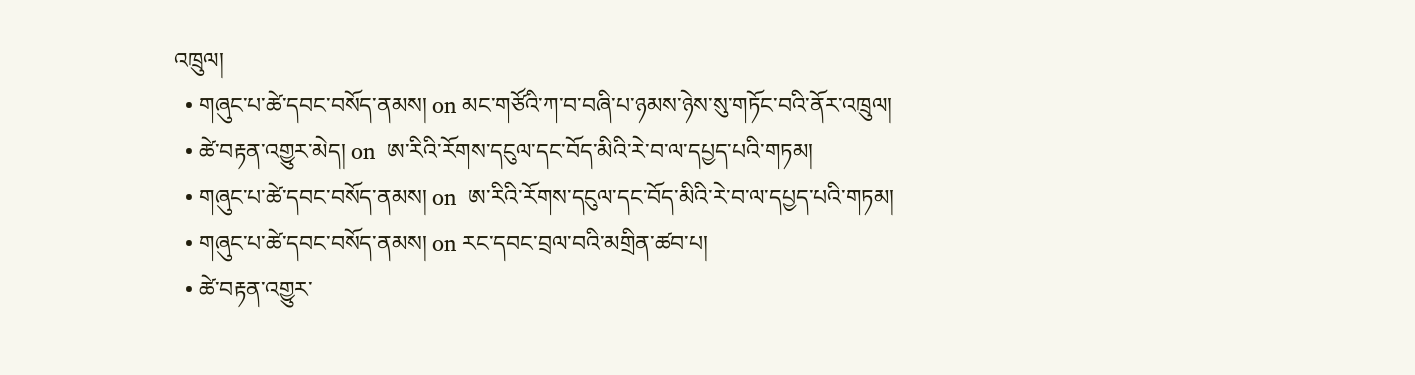འཁྲུལ།
  • གཞུང་པ་ཚེ་དབང་བསོད་ནམས། on མང་གཙོའི་ཀ་བ་བཞི་པ་ཉམས་ཉེས་སུ་གཏོང་བའི་ནོར་འཁྲུལ།
  • ཚེ་བརྟན་འགྱུར་མེད། on  ཨ་རིའི་རོགས་དངུལ་དང་བོད་མིའི་རེ་བ་ལ་དཔྱད་པའི་གཏམ།
  • གཞུང་པ་ཚེ་དབང་བསོད་ནམས། on  ཨ་རིའི་རོགས་དངུལ་དང་བོད་མིའི་རེ་བ་ལ་དཔྱད་པའི་གཏམ།
  • གཞུང་པ་ཚེ་དབང་བསོད་ནམས། on རང་དབང་བྲལ་བའི་མགྲིན་ཚབ་པ།
  • ཚེ་བརྟན་འགྱུར་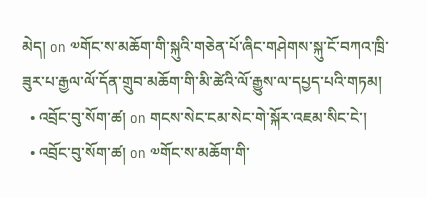མེད། on ༧གོང་ས་མཆོག་གི་སྐུའི་གཅེན་པོ་ཞིང་གཤེགས་སྐུ་ངོ་བཀའ་ཁྲི་ཟུར་པ་རྒྱལ་ལོ་དོན་གྲུབ་མཆོག་གི་མི་ཚེའི་ལོ་རྒྱུས་ལ་དཔྱད་པའི་གཏམ།
  • འབྲོང་བུ་སོག་ཚ། on གངས་སེང་ངམ་སེང་གེ་སྐོར་འཇམ་སིང་ངེ་།
  • འབྲོང་བུ་སོག་ཚ། on ༧གོང་ས་མཆོག་གི་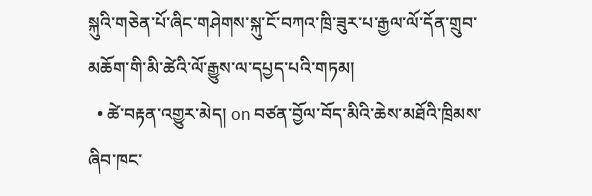སྐུའི་གཅེན་པོ་ཞིང་གཤེགས་སྐུ་ངོ་བཀའ་ཁྲི་ཟུར་པ་རྒྱལ་ལོ་དོན་གྲུབ་མཆོག་གི་མི་ཚེའི་ལོ་རྒྱུས་ལ་དཔྱད་པའི་གཏམ།
  • ཚེ་བརྟན་འགྱུར་མེད། on བཙན་བྱོལ་བོད་མིའི་ཆེས་མཐོའི་ཁྲིམས་ཞིབ་ཁང་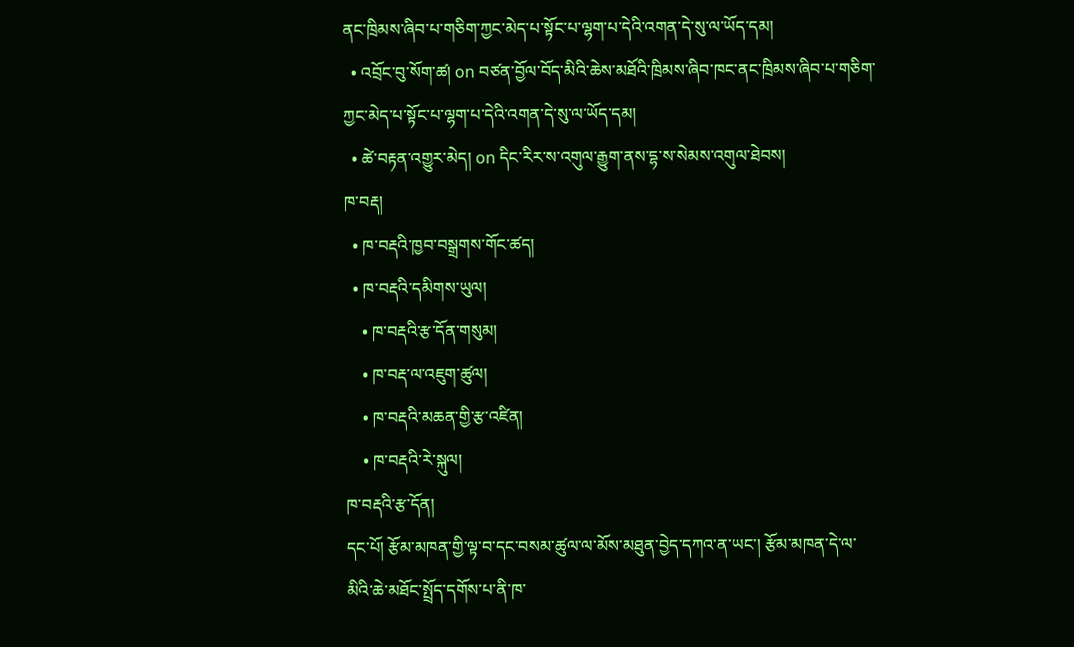ནང་ཁྲིམས་ཞིབ་པ་གཅིག་ཀྱང་མེད་པ་སྟོང་པ་ལྷག་པ་དེའི་འགན་དེ་སུ་ལ་ཡོད་དམ།
  • འབྲོང་བུ་སོག་ཚ། on བཙན་བྱོལ་བོད་མིའི་ཆེས་མཐོའི་ཁྲིམས་ཞིབ་ཁང་ནང་ཁྲིམས་ཞིབ་པ་གཅིག་ཀྱང་མེད་པ་སྟོང་པ་ལྷག་པ་དེའི་འགན་དེ་སུ་ལ་ཡོད་དམ།
  • ཚེ་བརྟན་འགྱུར་མེད། on དིང་རིར་ས་འགུལ་རྒྱུག་ནས་དྷ་ས་སེམས་འགུལ་ཐེབས།
ཁ་བརྡ།
  • ཁ་བརྡའི་ཁྱབ་བསྒྲགས་གོང་ཚད།
  • ཁ་བརྡའི་དམིགས་ཡུལ།
    • ཁ་བརྡའི་རྩ་དོན་གསུམ།
    • ཁ་བརྡ་ལ་འཇུག་ཚུལ།
    • ཁ་བརྡའི་མཆན་གྱི་རྩ་འཛིན།
    • ཁ་བརྡའི་རེ་སྐུལ།
ཁ་བརྡའི་རྩ་དོན།
དང་པོ། རྩོམ་མཁན་གྱི་ལྟ་བ་དང་བསམ་ཚུལ་ལ་མོས་མཐུན་བྱེད་དཀའ་ན་ཡང་། རྩོམ་མཁན་དེ་ལ་མིའི་ཆེ་མཐོང་སྤྲོད་དགོས་པ་ནི་ཁ་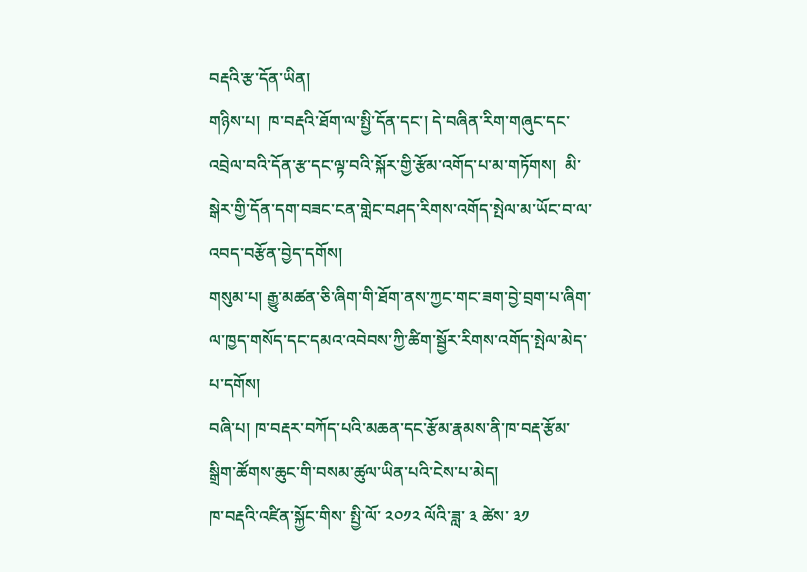བརྡའི་རྩ་དོན་ཡིན།
གཉིས་པ།  ཁ་བརྡའི་ཐོག་ལ་སྤྱི་དོན་དང་། དེ་བཞིན་རིག་གཞུང་དང་འབྲེལ་བའི་དོན་རྩ་དང་ལྟ་བའི་སྐོར་གྱི་རྩོམ་འགོད་པ་མ་གཏོགས།  མི་སྒེར་གྱི་དོན་དག་བཟང་ངན་གླེང་བཤད་རིགས་འགོད་སྤེལ་མ་ཡོང་བ་ལ་འབད་བརྩོན་བྱེད་དགོས།
གསུམ་པ། རྒྱུ་མཚན་ཅི་ཞིག་གི་ཐོག་ནས་ཀྱང་གང་ཟག་བྱེ་བྲག་པ་ཞིག་ལ་ཁྱད་གསོད་དང་དམའ་འབེབས་ཀྱི་ཚིག་སྦྱོར་རིགས་འགོད་སྤེལ་མེད་པ་དགོས།
བཞི་པ། ཁ་བརྡར་བཀོད་པའི་མཆན་དང་རྩོམ་རྣམས་ནི་ཁ་བརྡ་རྩོམ་སྒྲིག་ཚོགས་ཆུང་གི་བསམ་ཚུལ་ཡིན་པའི་ངེས་པ་མེད།
ཁ་བརྡའི་འཛིན་སྐྱོང་གིས་ སྤྱི་ལོ་ ༢༠༡༢ ལོའི་ཟླ་ ༣ ཚེས་ ༣༡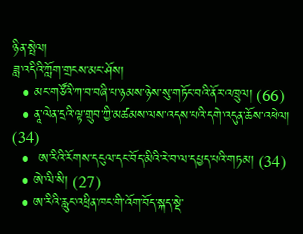ཉིན་སྤེལ།
ཟླ་འདིའི་ཀློག་གྲངས་མང་ཤོས།
  • མང་གཙོའི་ཀ་བ་བཞི་པ་ཉམས་ཉེས་སུ་གཏོང་བའི་ནོར་འཁྲུལ། (66)
  • ནཱ་ལེན་དྲའི་ལྟ་གྲུབ་ཀྱི་མཚམས་ལས་འདས་པའི་དགེ་འདུན་ཆོས་འཕེལ། (34)
  •  ཨ་རིའི་རོགས་དངུལ་དང་བོད་མིའི་རེ་བ་ལ་དཔྱད་པའི་གཏམ། (34)
  • ཨེ་ལི་སི། (27)
  • ཨ་རིའི་རླུང་འཕྲིན་ཁང་གི་འོག་བོད་སྐད་སྡེ་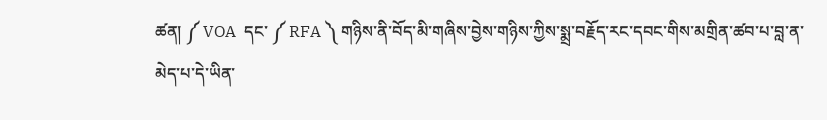ཚན། ༼ VOA  དང་ ༼ RFA ༽ གཉིས་ནི་བོད་མི་གཞིས་བྱེས་གཉིས་ཀྱིས་སྨྲ་བརྗོད་རང་དབང་གིས་མགྲིན་ཚབ་པ་བླ་ན་མེད་པ་དེ་ཡིན་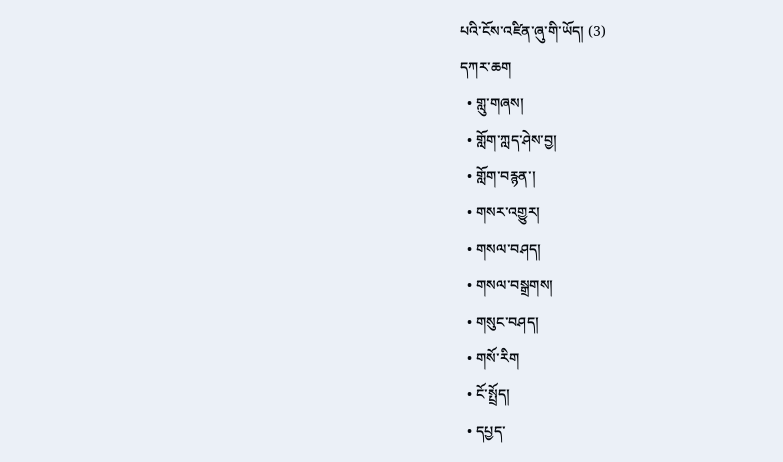པའི་ངོས་འཛིན་ཞུ་གི་ཡོད། (3)
དཀར་ཆག
  • གླུ་གཞས།
  • གློག་ཀླད་ཤེས་བྱ།
  • གློག་བརྙན་།
  • གསར་འགྱུར།
  • གསལ་བཤད།
  • གསལ་བསྒྲགས།
  • གསུང་བཤད།
  • གསོ་རིག
  • ངོ་སྤྲོད།
  • དཔྱད་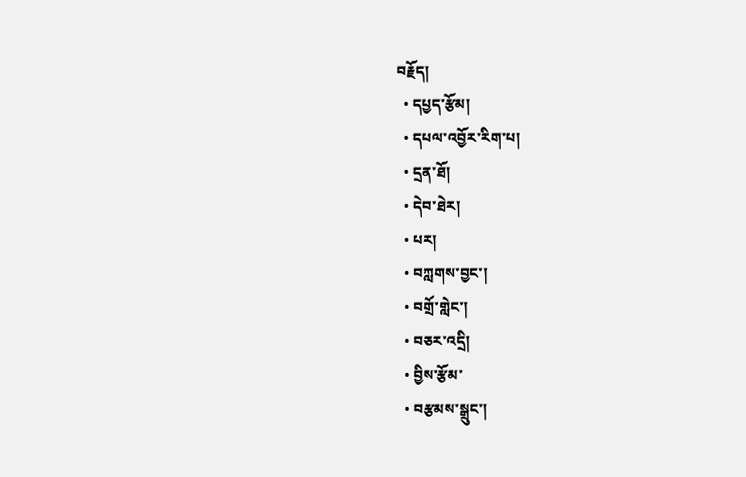བརྗོད།
  • དཔྱད་རྩོམ།
  • དཔལ་འབྱོར་རིག་པ།
  • དྲན་ཐོ།
  • དེབ་ཐེར།
  • པར།
  • བཀླགས་བྱང་།
  • བགྲོ་གླེང་།
  • བཅར་འདྲི།
  • བྱིས་རྩོམ་
  • བརྩམས་སྒྲུང་།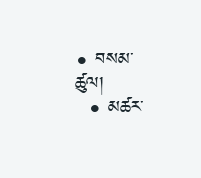• བསམ་ཚུལ།
  • མཚར་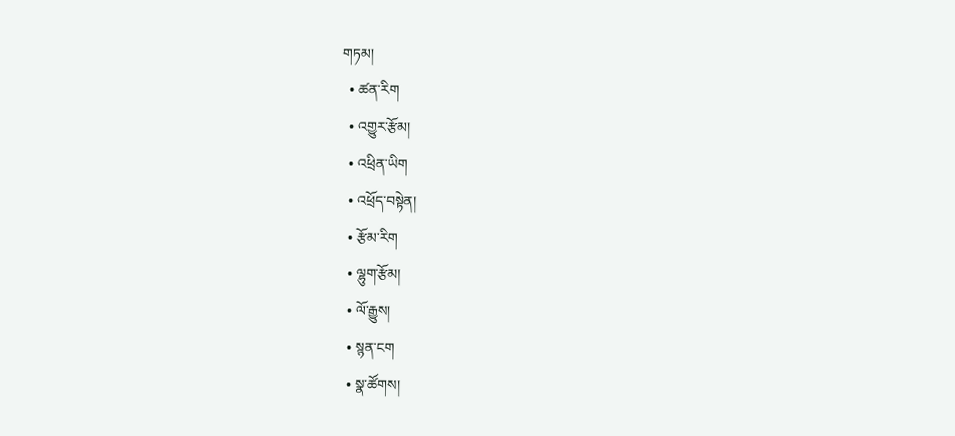གཏམ།
  • ཚན་རིག
  • འགྱུར་རྩོམ།
  • འཕྲིན་ཡིག
  • འཕྲོད་བསྟེན།
  • རྩོམ་རིག
  • ལྷུག་རྩོམ།
  • ལོ་རྒྱུས།
  • སྙན་ངག
  • སྣ་ཚོགས།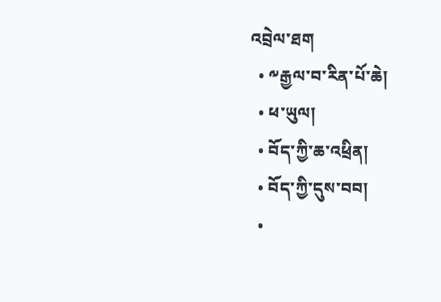འབྲེལ་ཐག
  • ༸རྒྱལ་བ་རིན་པོ་ཆེ།
  • ཕ་ཡུལ།
  • བོད་ཀྱི་ཆ་འཕྲིན།
  • བོད་ཀྱི་དུས་བབ།
  •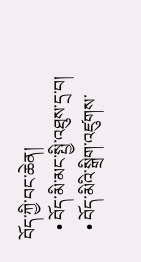བོད་ཀྱི་བང་ཆེན།
  • བོད་མི་མང་སྤྱི་འཐུས་དྲ་བ།
  • བོད་མིའི་སྒྲིག་འཛུགས་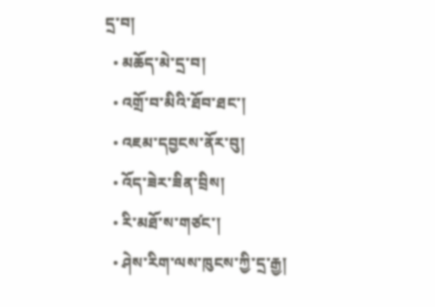དྲ་བ།
  • མཆོད་མེ་དྲ་བ།
  • འགྲོ་བ་མིའི་ཐོབ་ཐང་།
  • འཇམ་དབྱངས་ནོར་བུ།
  • འོད་ཟེར་ཟིན་བྲིས།
  • རི་མཐོ་ས་གཙང་།
  • ཤེས་རིག་ལས་ཁུངས་ཀྱི་དྲ་རྒྱ།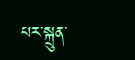པར་སྐྲུན་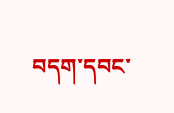བདག་དབང་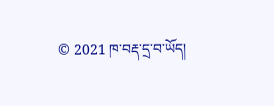© 2021 ཁ་བརྡ་དྲ་བ་ཡོད།